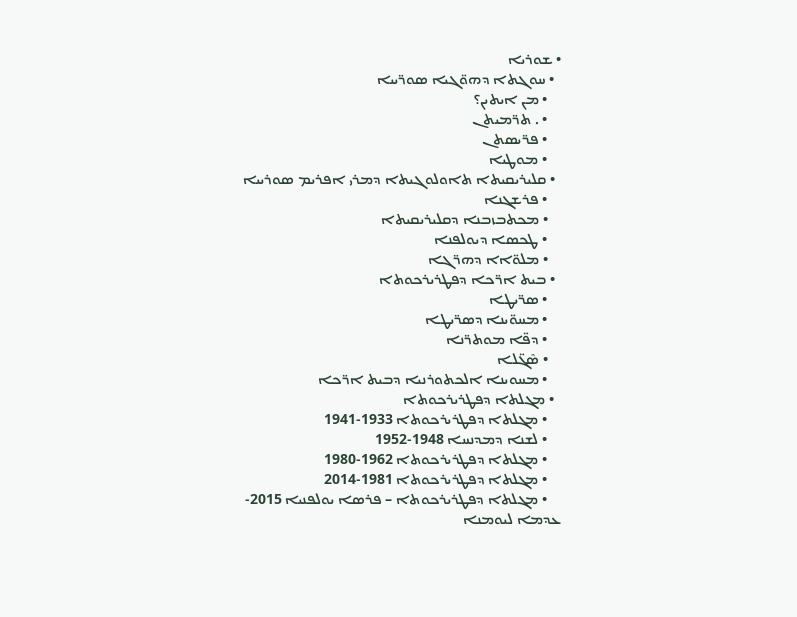• ܫܘܪܝܐ
  • ܚܘܓܬܐ ܕܗܘ̈ܓܝܐ ܣܘܪ̈ܝܝܐ
    • ܡܢ ܐܝܬܝܢ؟
    • . ܬܪ̈ܡܝܬܢ
    • ܦܪ̈ܝܣܬܢ
    • ܡܘܛܝܐ
  • ܩܠܝܪܝܩܝܬܐ ܬܐܘܠܘܓܝܬܐ ܕܡܪܝ ܐܦܪܝܡ ܣܘܪܝܝܐ
    • ܦܪܫܓܢܐ
    • ܡܟܬܒܙܒܢܐ ܕܩܠܝܪܝܩܝܬܐ
    • ܛܟܣܐ ܕܝܘܠܦܢܐ
    • ܡܠܘ̈ܐܐ ܕܗܪ̈ܓܐ
  • ܒܝܬ ܐܪ̈ܟܐ ܕܦܛܪܝܪܟܘܬܐ
    • ܣܪ̈ܝܛܐ
    • ܡܚܘ̈ܝܢܐ ܕܣܪ̈ܝܛܐ
    • ܕܦ̈ܐ ܡܘܬܪ̈ܢܐ
    • ܣܶܓ̈ܠܐ
    • ܡܚܘܝܢܐ ܐܠܟܬܘܪܢܝܐ ܕܒܝܬ ܐܪ̈ܟܐ
  • ܡܓܠܬܐ ܕܦܛܪܝܪܟܘܬܐ
    • ܡܓܠܬܐ ܕܦܛܪܝܪܟܘܬܐ 1933-1941
    • ܠܫܢܐ ܕܡܕܢܚܐ 1948-1952
    • ܡܓܠܬܐ ܕܦܛܪܝܪܟܘܬܐ 1962-1980
    • ܡܓܠܬܐ ܕܦܛܪܝܪܟܘܬܐ 1981-2014
    • ܡܓܠܬܐ ܕܦܛܪܝܪܟܘܬܐ – ܦܪܣܐ ܝܘܠܦܢܝܐ 2015-ܥܕܡܐ ܠܝܘܡܢܐ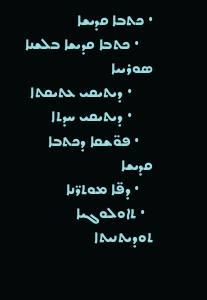• ܟܬܒܐ ܩܕܝܫܐ
    • ܟܬܒܐ ܩܕܝܫܐ ܒܠܫܢܐ ܣܘܪܝܝܐ
      • ܕܝܬܝܩܝ ܥܬܝܩܬܐ
      • ܕܝܬܝܩܝ ܚܕܬܐ
    • ܦܘ̈ܫܩܐ ܕܟܬܒܐ ܩܕܝܫܐ
    • ܕܦ̈ܐ ܡܘܬܪ̈ܢܐ
  • ܬܐܘܠܘܓܝܐ ܬܘܕܝܬܢܝܬܐ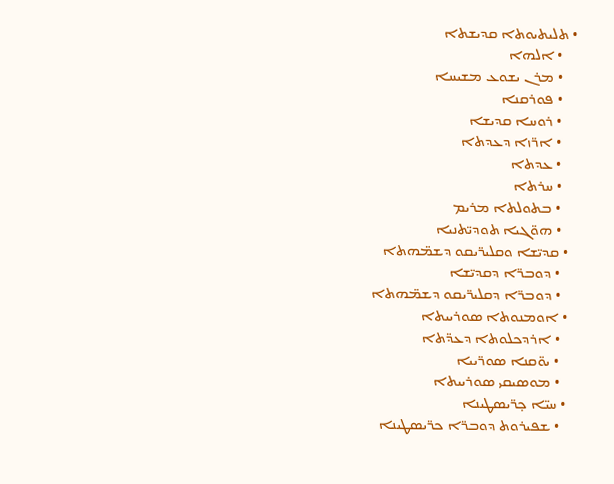• ܬܠܝܬܝܘܬܐ ܩܕܝܫܬܐ
    • ܐܠܗܐ
    • ܡܪܢ ܝܫܘܥ ܡܫܝܚܐ
    • ܦܘܪܩܢܐ
    • ܪܘܚܐ ܩܕܝܫܐ
    • ܐܪ̈ܙܐ ܕܥܕܬܐ
    • ܥܕܬܐ
    • ܚܪܬܐ
    • ܒܬܘܠܬܐ ܡܪܝܡ
    • ܗܘ̈ܓܝܐ ܬܘܕܝ̈ܬܢܝܐ
  • ܩܕܝ̈ܫܐ ܘܩܠܝܪ̈ܝܩܘ ܕܫܡ̈ܗܬܐ
    • ܕܘܒܪ̈ܐ ܕܩܕܝ̈ܫܐ
    • ܕܘܒܪ̈ܐ ܕܩܠܝܪ̈ܝܩܘ ܕܫܡ̈ܗܬܐ
  • ܐܘܡܢܘܬܐ ܣܘܪܝܝܬܐ
    • ܐܪܕܟܠܘܬܐ ܕܥܕ̈ܬܐ
    • ܝܘ̈ܩܢܐ ܣܘܪ̈ܝܝܐ
    • ܡܘܣܝܩܝ ܣܘܪܝܝܬܐ
  • ܚܝ̈ܐ ܟ̣ܪ̈ܝܣܛܝܢܐ
    • ܫܦܝܪܘܬ ܕܘܒܪ̈ܐ ܟܪ̈ܝܣܛܝܢܐ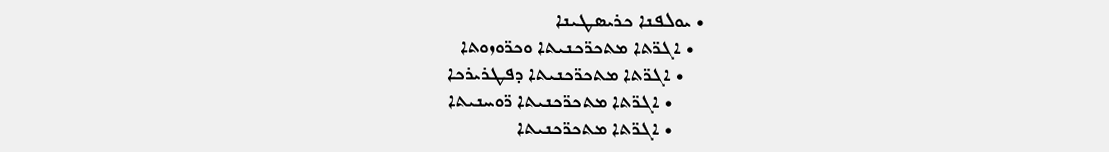• ܝܘܠܦܢܐ ܟܪܝܣܛܝܢܐ
  • ܐܓܪ̈ܬܐ ܡܬܟܪ̈ܟܢܝܬܐ ܘܟܪ̈ܘܙܘܬܐ
    • ܐܓܪ̈ܬܐ ܡܬܟܪ̈ܟܢܝܬܐ ܕܦܛܪܝܪܟܐ
      • ܐܓܪ̈ܬܐ ܡܬܟܪ̈ܟܢܝܬܐ ܪ̈ܘܚܢܝܬܐ
      • ܐܓܪ̈ܬܐ ܡܬܟܪ̈ܟܢܝܬܐ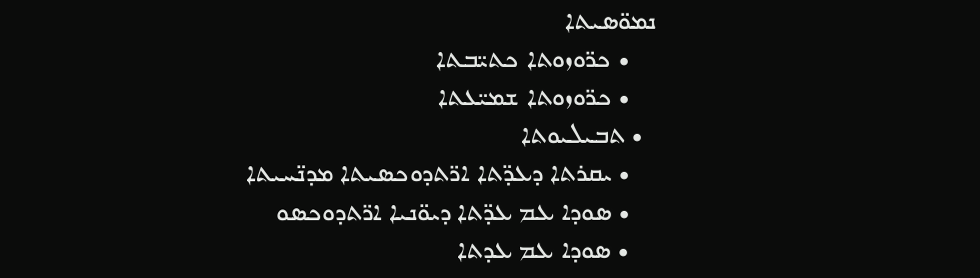ܢܡܘ̈ܣܝܬܐ
    • ܟܪ̈ܘܙܘܬܐ ܟܬܝ̈ܒܬܐ
    • ܟܪ̈ܘܙܘܬܐ ܫܡܝ̈ܥܬܐ
  • ܬܒܝܠܝܘܬܐ
    • ܝܩܪܬܐ ܕܥܕ̈ܬܐ ܐܪ̈ܬܕܘܟܣܝܬܐ ܡܕܢ̈ܚܝܬܐ
    • ܣܘܕܐ ܥܡ ܥܕ̈ܬܐ ܕܝܘ̈ܢܝܐ ܐܪ̈ܬܕܘܟܣܘ
    • ܣܘܕܐ ܥܡ ܥܕܬܐ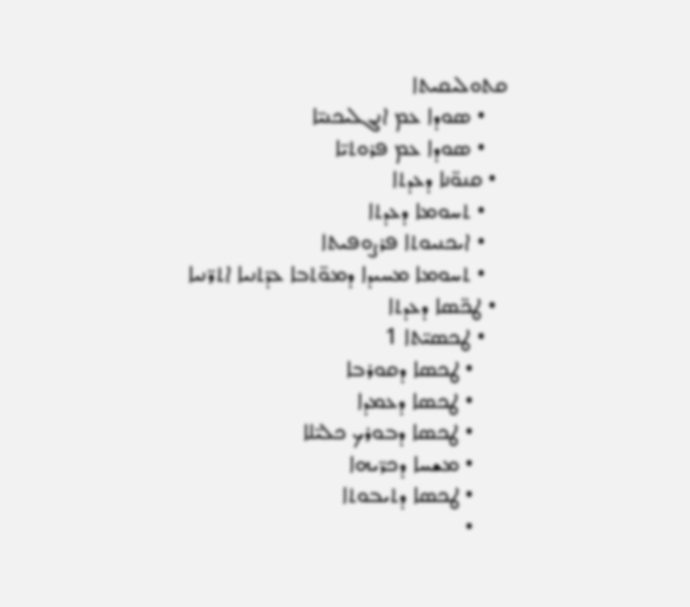ܩܬܘܠܝܩܝܬܐ
    • ܣܘܕܐ ܥܡ ܐܢܓܠܝܟܢܝ̈ܐ
    • ܣܘܕܐ ܥܡ ܦܪܘܬܝ̈ܐ
  • ܩܢܘ̈ܢܐ ܕܥܕܬܐ
    • ܬܚܘܡܐ ܕܥܕܬܐ
    • ܐܝܟܢܝܘܬܐ ܦܪܨܘܦܝܬܐ
    • ܬܚܘܡܐ ܡܚܝܕܐ ܕܡܘ̈ܬܒܐ ܥܕ̈ܬܢܝܐ ܐܬܪ̈ܢܝܐ
  • ܛܟ̈ܣܐ ܕܥܕܬܐ
    • ܛܟܣܝ̈ܬܐ 1
      • ܛܟܣܐ ܕܩܘܪܒܐ
      • ܛܟܣܐ ܕܥܡܕܐ
      • ܛܟܣܐ ܕܒܘܪܟ ܟܠܝ̈ܠܐ
      • ܡܫܚܐ ܕܟܪ̈ܝܗܐ
      • ܛܟܣܐ ܕܬܝܒܘܬܐ
      •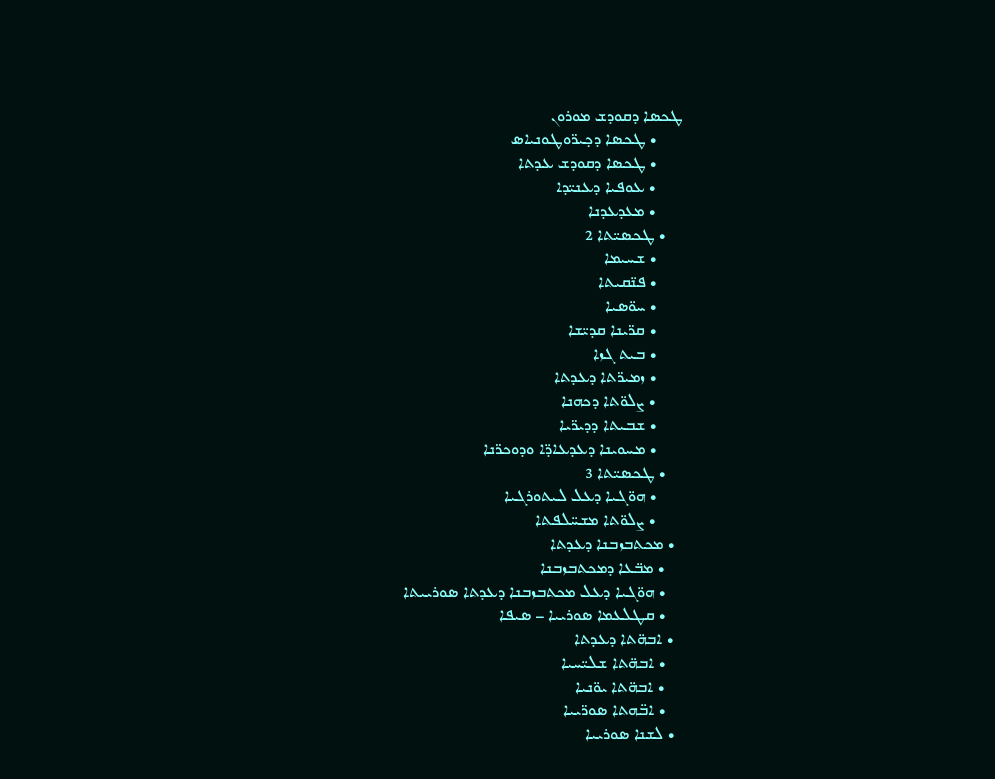ܛܟܣܐ ܕܩܘܕܫ ܡܘܪܘܢ
      • ܛܟܣܐ ܕܟ̣ܝܪ̈ܘܛܘܢܝܐܣ
      • ܛܟܣܐ ܕܩܘܕܫ ܥܕܬܐ
      • ܥܘܦܝܐ ܕܥܢܝ̈ܕܐ
      • ܡܥܕܥܕܢܐ
    • ܛܟܣܝ̈ܬܐ 2
      • ܫܚܝܡܐ
      • ܦܢ̈ܩܝܬܐ
      • ܚܘ̈ܣܝܐ
      • ܩܪ̈ܝܢܐ ܩܕܝ̈ܫܐ
      • ܒܝܬ ܓܙܐ
      • ܙܡܝܪ̈ܬܐ ܕܥܕܬܐ
      • ܨܠܘ̈ܬܐ ܕܟܗܢܐ
      • ܫܒܝܬܐ ܕܕܝܪ̈ܝܐ
      • ܡܚܘܝܢܐ ܕܥܕܥܐܕ̈ܐ ܘܕܘܟܪ̈ܢܐ
    • ܛܟܣܝ̈ܬܐ 3
      • ܗܘ̈ܓܝܐ ܕܥܠ ܠܝܬܘܪܓܝܐ
      • ܨܠܘ̈ܬܐ ܡܫܚ̈ܠܦܬܐ
  • ܡܟܬܒܙܒܢܐ ܕܥܕܬܐ
    • ܡܒ̈ܥܐ ܕܡܟܬܒܙܒܢܐ
    • ܗܘ̈ܓܝܐ ܕܥܠ ܡܟܬܒܙܒܢܐ ܕܥܕܬܐ ܣܘܪܝܝܬܐ
    • ܩܛܠܥܡܐ ܣܘܪܝܝܐ – ܣܝܦܐ
  • ܐܒܗ̈ܬܐ ܕܥܕܬܐ
    • ܐܒܗ̈ܬܐ ܫܠܝ̈ܚܝܐ
    • ܐܒܗ̈ܬܐ ܝܘ̈ܢܝܐ
    • ܐܒ̈ܗܬܐ ܣܘܪ̈ܝܝܐ
  • ܠܫܢܐ ܣܘܪܝܝܐ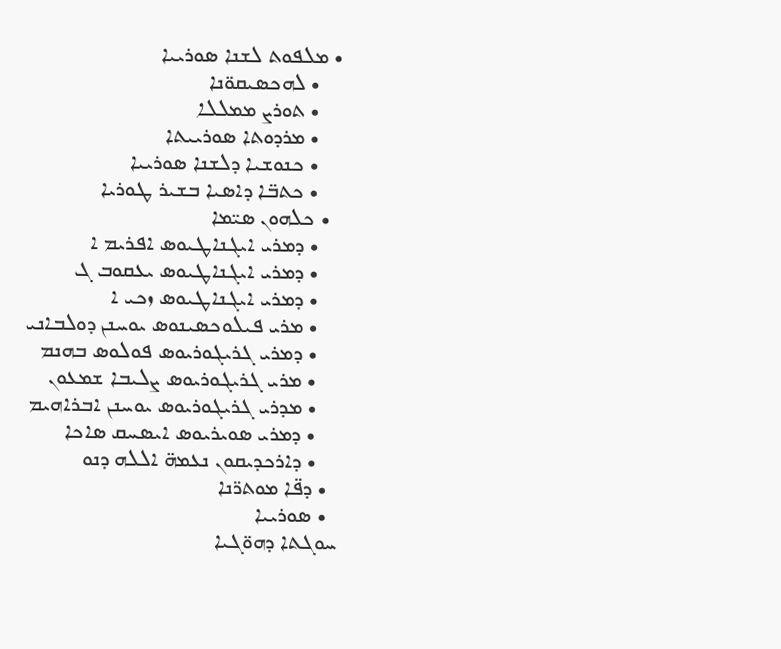• ܡܠܦܘܬ ܠܫܢܐ ܣܘܪܝܝܐ
    • ܠܗܟܣܝܩܘ̈ܢܐ
    • ܬܘܪܨ ܡܡܠܠܐ
    • ܡܪܕܘܬܐ ܣܘܪܝܝܬܐ
    • ܟܢܘܫܝܐ ܕܠܫܢܐ ܣܘܪܝܝܐ
    • ܟܬܒ̈ܐ ܕܐܣܝܐ ܒܫܝܪ ܛܘܪܝܐ
  • ܟܠܗܘܢ ܣܝ̈ܡܐ
    • ܕܡܪܝ ܐܝܓܢܐܛܝܘܣ ܐܦܪܝܡ ܐ
    • ܕܡܪܝ ܐܝܓܢܐܛܝܘܣ ܝܥܩܘܒ ܓ
    • ܕܡܪܝ ܐܝܓܢܐܛܝܘܣ ܙܟܝ ܐ
    • ܡܪܝ ܦܝܠܘܟܣܝܢܘܣ ܝܘܚܢܢ ܕܘܠܒܐܢܝ
    • ܕܡܪܝ ܓܪܝܓܘܪܝܘܣ ܦܘܠܘܣ ܒܗܢܡ
    • ܡܪܝ ܓܪܝܓܘܪܝܘܣ ܨܠܝܒܐ ܫܡܥܘܢ
    • ܡܕܪܝ ܓܪܝܓܘܪܝܘܣ ܝܘܚܢܢ ܐܒܪܐܗܝܡ
    • ܕܡܪܝ ܣܘܝܪܝܘܣ ܐܝܣܚܩ ܣܐܟܐ
    • ܕܐܪܟܕܝܩܘܢ ܢܥܡܗ̈ ܐܠܠܗ ܕܢܘ
  • ܕܦ̈ܐ ܡܘܬܪ̈ܢܐ
  • ܣܘܪܝܝܐ
ܚܘܓܬܐ ܕܗܘ̈ܓܝܐ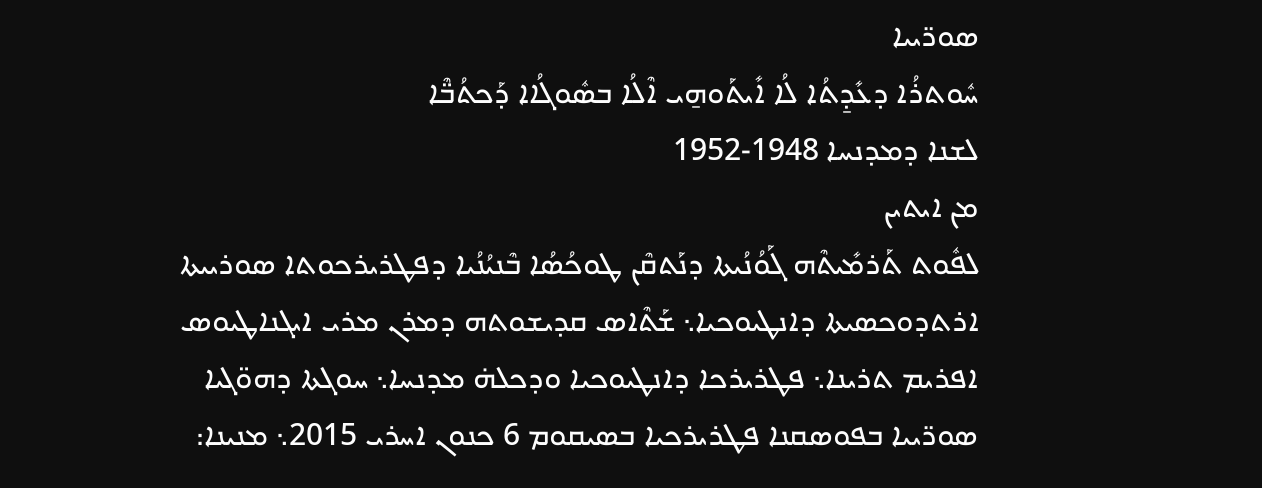ܣܘܪ̈ܝܝܐ
ܚܽܘܬܪܳܐ ܕܥܺܕ̱ܬܳܐ ܠܳܐ ܐܺܝܬܰܘܗ̱ܝ ܐܶܠܳܐ ܒܣܽܘܓܳܐܐ ܕܰܟܬܳܒ̈ܶܐ
ܠܫܢܐ ܕܡܕܢܚܐ 1948-1952
ܡܢ ܐܝܬܝܢ
ܠܦܽܘܬ ܬܰܪܡܺܝܬܶܗ ܓܰܘܳܢܳܝܬܐ ܕܢܰܬܩܶܢ ܛܘܟܳܣܳܐ ܒܶܢܝܳܢܳܝܐ ܕܦܛܪܝܪܟܘܬܐ ܣܘܪܝܝܬܐ ܐܪܬܕܘܟܣܝܬܐ ܕܐܢܛܝܘܟܝܐ܆ ܫܰܬܶܐܣ ܩܕܝܫܘܬܗ ܕܡܪܢ ܡܪܝ ܐܝܓܢܐܛܝܘܣ ܐܦܪܝܡ ܬܪܝܢܐ܆ ܦܛܪܝܪܟܐ ܕܐܢܛܝܘܟܝܐ ܘܕܟܠܗ̇ ܡܕܢܚܐ܆ ܚܘܓܬܐ ܕܗܘ̈ܓܝܐ ܣܘܪ̈ܝܝܐ ܒܦܘܣܩܢܐ ܦܛܪܝܪܟܝܐ ܒܣܝܩܘܡ 6 ܟܢܘܢ ܐܚܪܝ 2015܆ ܡܢܝܢܐ: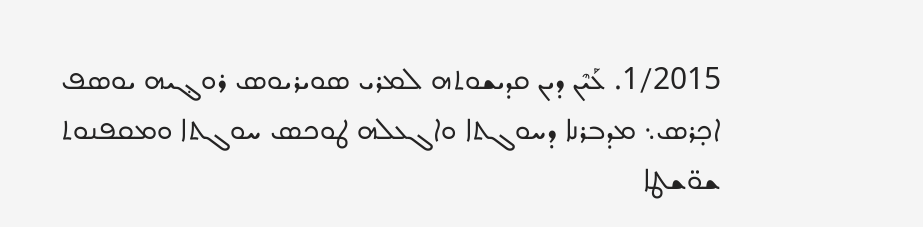1/2015. ܥܰܝܶܢ ܕܝܢ ܩܕܝܫܘܬܗ ܠܡܪܝ ܣܘܝܪܝܘܣ ܪܘܔܝܗ ܝܘܣܦ ܐܟ̣ܪܣ܆ ܡܕܒܪܢܐ ܕܚܘܓܬܐ ܘܐܓܥܠܗ ܛܘܟܣ ܚܘܓܬܐ ܘܡܩܦܢܘܬ ܫܘ̈ܫܛܐ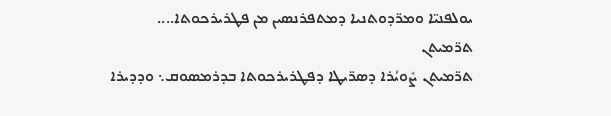ܝܘܠܦܢܝ̈ܐ ܘܡܪ̈ܕܘܬܢܝܐ ܕܡܬܦܪܢܣܝܢ ܡܢ ܦܛܪܝܪܟܘܬܐ....
ܬܪ̈ܡܝܬܢ
ܬܪ̈ܡܝܬܢ ܨܽܘܝܳܪܐ ܕܣܪ̈ܝܛܐ ܕܦܛܪܝܪܟܘܬܐ ܒܕܪܡܣܘܩ܆ ܘܕܕܝܪܐ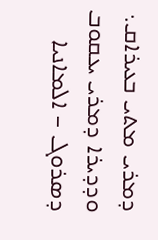ܕܡܪܝ ܡܬܝ ܒܥܝܪܐܩ܆ ܘܕܕܝܪܐ ܕܡܪܝ ܝܥܩܘܒ ܕܣܪܘܓ – ܐܠܡܐܢܝܐ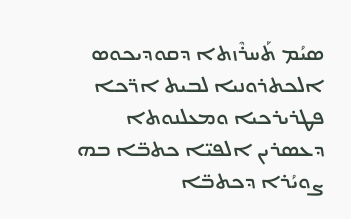ܣܝܳܡ ܬܰܚܪܶܙܬܐ ܕܩܘܕܝܟܘܣ ܐܠܟܬܪܘܢܝܐ ܠܒܝܬ ܐܪ̈ܟܐ ܦܛܪܝܪܟܝܐ ܘܡܥܠܢܘܬܐ ܕܥܣܪܝܢ ܐܠܦܝ̈ܐ ܟܬܒ̈ܐ ܒܗ ܨܘܝܳܪܐ ܕܟܬܒ̈ܐ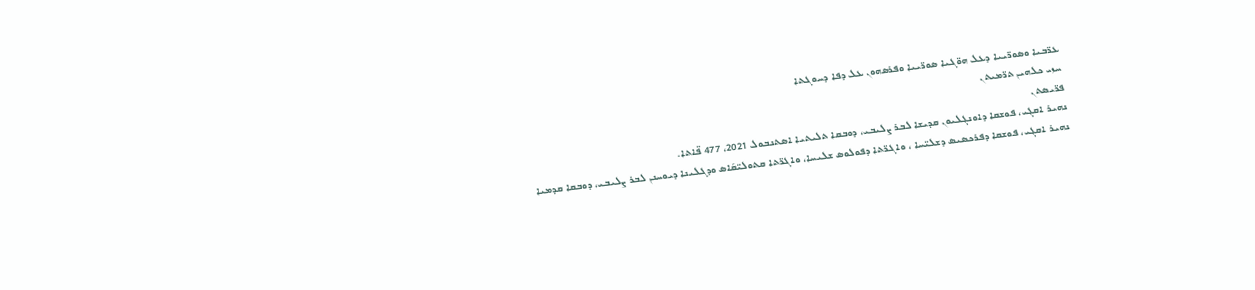ܥܪ̈ܒܝܐ ܘܣܘܪ̈ܝܝܐ ܕܥܠ ܗܘ̈ܓܝܐ ܣܘܪ̈ܝܝܐ ܘܦܪܣܗܘܢ ܥܠ ܕܦܐ ܕܚܘܓܬܐ
ܚܙܝ ܟܠܗܝܢ ܬܪ̈ܡܝܬܢ
ܦܪ̈ܝܣܬܢ
ܢܗܝܪ ܐܩܓܝ، ܦܘܫܩܐ ܕܐܘܢܓܠܝܘܢ ܩܕܝܫܐ ܠܒܪ ܨܠܝܒܝ، ܕܘܒܩܐ ܬܠܝܬܝܐ ܐܣܬܢܒܘܠ 2021، 477 ܦ̈ܐܬܐ.
ܢܗܝܪ ܐܩܓܝ، ܦܘܫܩܐ ܕܦܪܟܣܝܣ ܕܫܠܝ̈ܚܐ ، ܘܐܓܪ̈ܬܐ ܕܦܘܠܘܣ ܫܠܝܚܐ، ܘܐܓܪ̈ܬܐ ܩܬܘܠܝ̈ܩܰܐܣ ܘܕܓܠܝܢܐ ܕܝܘܚܢܢ ܠܒܪ ܨܠܝܒܝ، ܕܘܒܩܐ ܩܕܡܝܐ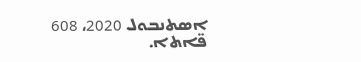ܐܣܬܢܒܘܠ 2020، 608 ܦ̈ܐܬܐ.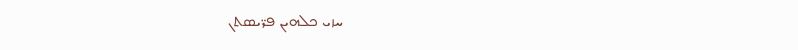ܚܙܝ ܟܠܗܝܢ ܦܪ̈ܝܣܬܢ